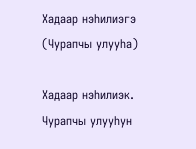Хадаар нэһилиэгэ (Чурапчы улууһа)

Хадаар нэһилиэк. Чурапчы улууһун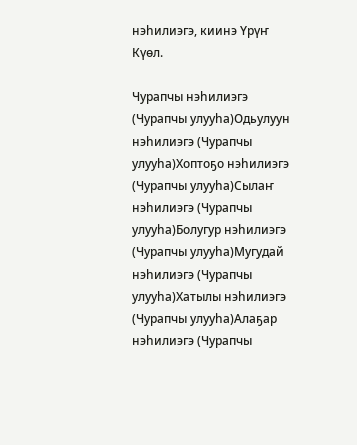нэһилиэгэ, киинэ Үрүҥ Күөл.

Чурапчы нэһилиэгэ (Чурапчы улууһа)Одьулуун нэһилиэгэ (Чурапчы улууһа)Хоптоҕо нэһилиэгэ (Чурапчы улууһа)Сылаҥ нэһилиэгэ (Чурапчы улууһа)Болугур нэһилиэгэ (Чурапчы улууһа)Мугудай нэһилиэгэ (Чурапчы улууһа)Хатылы нэһилиэгэ (Чурапчы улууһа)Алаҕар нэһилиэгэ (Чурапчы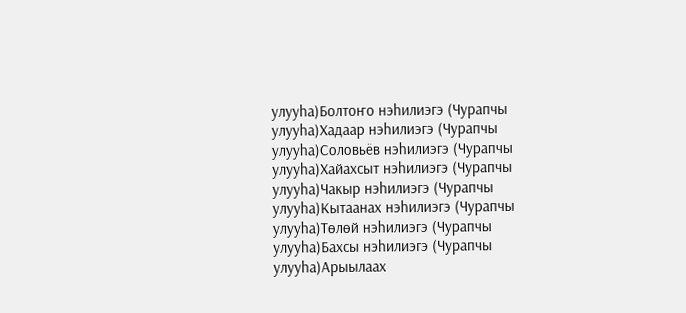улууһа)Болтоҥо нэһилиэгэ (Чурапчы улууһа)Хадаар нэһилиэгэ (Чурапчы улууһа)Соловьёв нэһилиэгэ (Чурапчы улууһа)Хайахсыт нэһилиэгэ (Чурапчы улууһа)Чакыр нэһилиэгэ (Чурапчы улууһа)Кытаанах нэһилиэгэ (Чурапчы улууһа)Төлөй нэһилиэгэ (Чурапчы улууһа)Бахсы нэһилиэгэ (Чурапчы улууһа)Арыылаах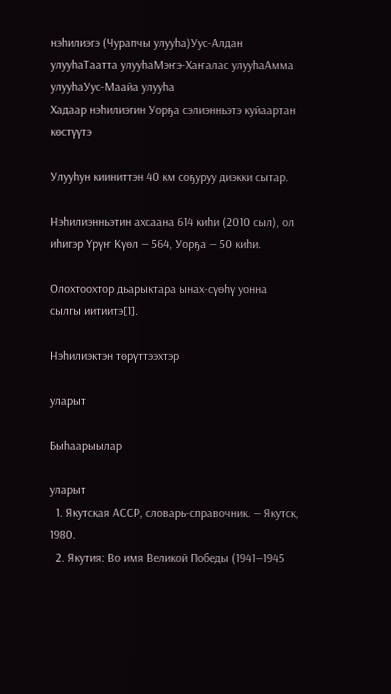нэһилиэгэ (Чурапчы улууһа)Уус-Алдан улууһаТаатта улууһаМэҥэ-Хаҥалас улууһаАмма улууһаУус-Маайа улууһа
Хадаар нэһилиэгин Уорҕа сэлиэнньэтэ куйаартан көстүүтэ

Улууһун кииниттэн 40 км соҕуруу диэкки сытар.

Нэһилиэнньэтин ахсаана 614 киһи (2010 сыл), ол иһигэр Үрүҥ Күөл — 564, Уорҕа — 50 киһи.

Олохтоохтор дьарыктара ынах-сүөһү уонна сылгы иитиитэ[1].

Нэһилиэктэн төрүттээхтэр

уларыт

Быһаарыылар

уларыт
  1. Якутская АССР, словарь-справочник. — Якутск, 1980.
  2. Якутия: Во имя Великой Победы (1941—1945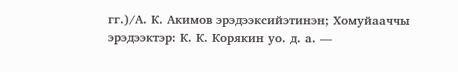гг.)/А. К. Акимов эрэдээксийэтинэн; Хомуйааччы эрэдээктэр: К. К. Корякин уо. д. а. —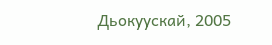Дьокуускай, 2005